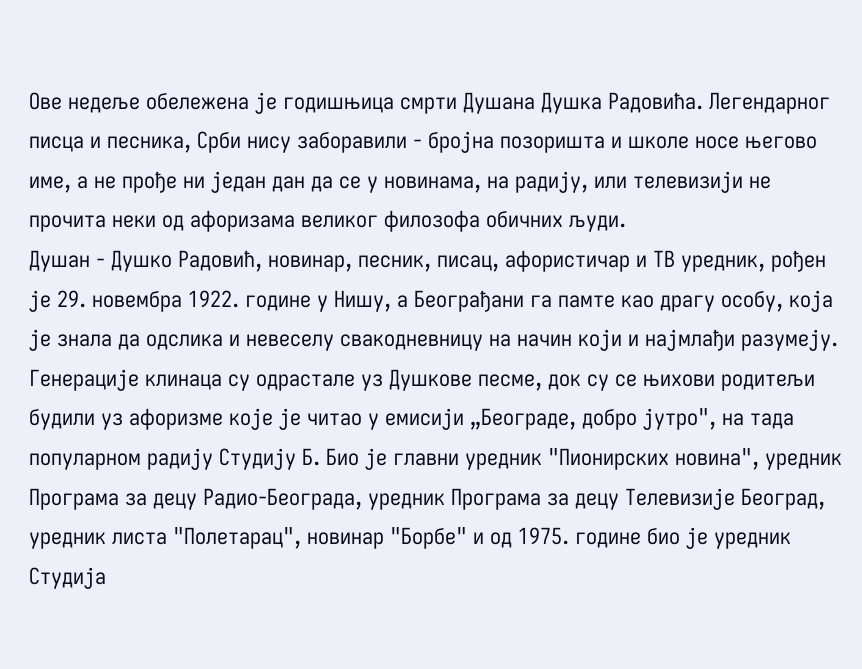Ове недеље обележена је годишњица смрти Душана Душка Радовића. Легендарног писца и песника, Срби нису заборавили - бројна позоришта и школе носе његово име, а не прође ни један дан да се у новинама, на радију, или телевизији не прочита неки од афоризама великог филозофа обичних људи.
Душан - Душко Радовић, новинар, песник, писац, афористичар и ТВ уредник, рођен је 29. новембра 1922. године у Нишу, а Београђани га памте као драгу особу, која је знала да одслика и невеселу свакодневницу на начин који и најмлађи разумеју. Генерације клинаца су одрастале уз Душкове песме, док су се њихови родитељи будили уз афоризме које је читао у емисији „Београде, добро јутро", на тада популарном радију Студију Б. Био је главни уредник "Пионирских новина", уредник Програма за децу Радио-Београда, уредник Програма за децу Телевизије Београд, уредник листа "Полетарац", новинар "Борбе" и од 1975. године био је уредник Студија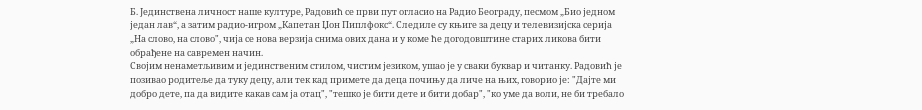Б. Јединствена личност наше културе, Радовић се први пут огласио на Радио Београду, песмом „Био једном један лав“, а затим радио-игром „Капетан Џон Пиплфокс“. Следиле су књиге за децу и телевизијска серија „На слово, на слово", чија се нова верзија снима ових дана и у коме ће догодовштине старих ликова бити обрађене на савремен начин.
Својим ненаметљивим и јединственим стилом, чистим језиком, ушао је у сваки буквар и читанку. Радовић је позивао родитеље да туку децу, али тек кад примете да деца почињу да личе на њих, говорио је: "Дајте ми добро дете, па да видите какав сам ја отац", "тешко је бити дете и бити добар", "ко уме да воли, не би требало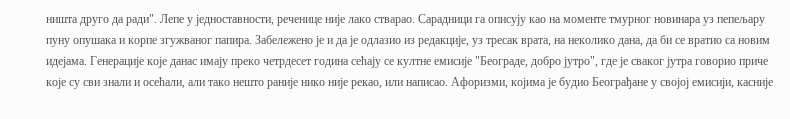ништа друго да ради". Лепе у једноставности, реченице није лако стварао. Сарадници га описују као на моменте тмурног новинара уз пепељару пуну опушака и корпе згужваног папира. Забележено је и да је одлазио из редакције, уз тресак врата, на неколико дана, да би се вратио са новим идејама. Генерације које данас имају преко четрдесет година сећају се култне емисије "Београде, добро јутро", где је сваког јутра говорио приче које су сви знали и осећали, али тако нешто раније нико није рекао, или написао. Афоризми, којима је будио Београђане у својој емисији, касније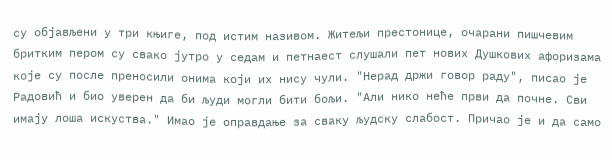су објављени у три књиге, под истим називом. Житељи престонице, очарани пишчевим бритким пером су свако јутро у седам и петнаест слушали пет нових Душкових афоризама које су после преносили онима који их нису чули. "Нерад држи говор раду", писао је Радовић и био уверен да би људи могли бити бољи. "Али нико неће први да почне. Сви имају лоша искуства." Имао је оправдање за сваку људску слабост. Причао је и да само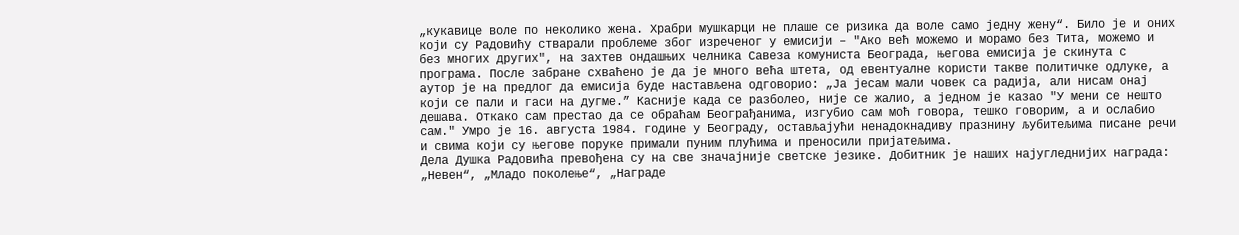„кукавице воле по неколико жена. Храбри мушкарци не плаше се ризика да воле само једну жену“. Било је и оних који су Радовићу стварали проблеме због изреченог у емисији – "Ако већ можемо и морамо без Тита, можемо и без многих других", на захтев ондашњих челника Савеза комуниста Београда, његова емисија је скинута с програма. После забране схваћено је да је много већа штета, од евентуалне користи такве политичке одлуке, а аутор је на предлог да емисија буде настављена одговорио: „Ја јесам мали човек са радија, али нисам онај који се пали и гаси на дугме.” Касније када се разболео, није се жалио, а једном је казао "У мени се нешто дешава. Откако сам престао да се обраћам Београђанима, изгубио сам моћ говора, тешко говорим, а и ослабио сам." Умро је 16. августа 1984. године у Београду, остављајући ненадокнадиву празнину љубитељима писане речи и свима који су његове поруке примали пуним плућима и преносили пријатељима.
Дела Душка Радовића превођена су на све значајније светске језике. Добитник је наших најугледнијих награда: „Невен“, „Младо поколење“, „Награде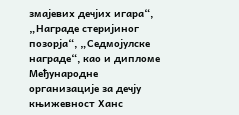змајевих дечјих игара“, „Награде стеријиног позорја“, „Седмојулске награде“, као и дипломе Међународне организације за дечју књижевност Ханс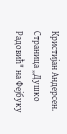Кристијан Андерсен. Страница „Душко Радовић" на Фејбуку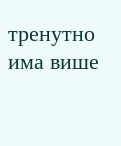тренутно има више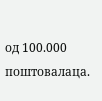од 100.000 поштовалаца.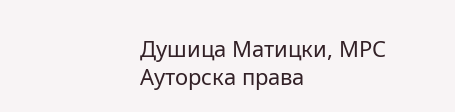Душица Матицки, МРС
Ауторска права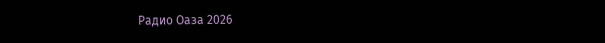Радио Оаза 2026